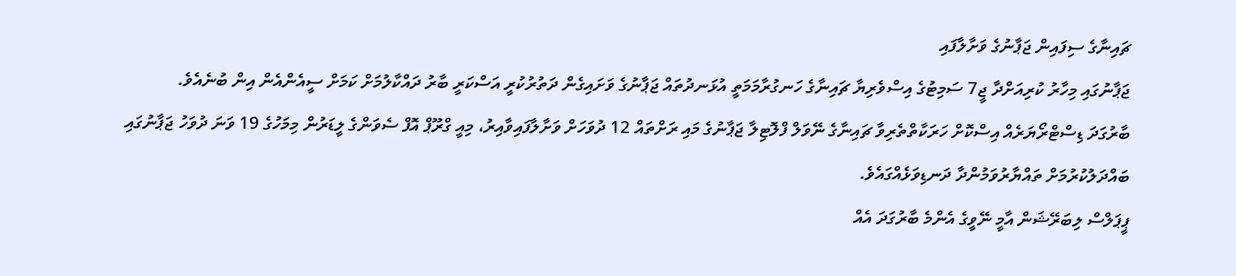ޗައިނާގެ ސިފައިން ޖަޕާނުގެ ވަށާލާފައި
ޖަޕާނުގައި މިހާރު ކުރިއަށްދާ ޖީ7 ސަމިޓުގެ އިސްވެރިޔާ ޗައިނާގެ ހަނގުރާމަމަތީ އުޅަނދުތައް ޖަޕާނުގެ ވަށައިގެން ދަތުރުކުރީ އަސްކަރީ ބާރު ދައްކާލުމަށް ކަމަށް ސީއެންއެން އިން ބުނެއެވެ.
ބާރުގަދަ ޑިސްޓްރޯޔަރެއް އިސްކޮށް ހަރަކާތްތެރިވާ ޗައިނާގެ ނޭވަލް ފްލޮޓިލާ ޖަޕާނުގެ މައި ރަށްތައް 12 ދުވަހަށް ވަށާލާފައިވާއިރު، މިއީ ގްރޫޕް އޮފް ސެވަންގެ ލީޑަރުން މިމަހުގެ 19 ވަނަ ދުވަހު ޖަޕާނުގައި ބައްދަލުކުރުމަށް ތައްޔާރުވަމުންދާ ދަނޑިވަޅެއްގައެވެ.
ޕީޕަލްސް ލިބަރޭޝަން އާމީ ނޭވީގެ އެންމެ ބާރުގަދަ އެއް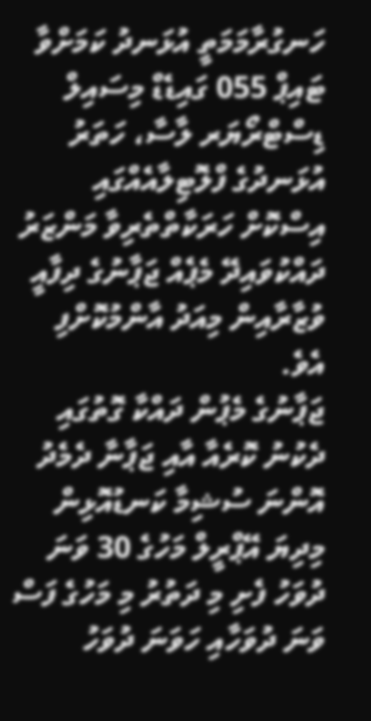ހަނގުރާމަމަތީ އުޅަނދު ކަމަށްވާ ޓައިޕް 055 ގައިޑެޑް މިސައިލް ޑިސްޓްރޯޔަރ ލާސާ، ހަތަރު އުޅަނދުގެ ފްލޮޓިލާއެއްގައި އިސްކޮށް ހަރަކާތްތެރިވާ މަންޒަރު ދައްކުވައިދޭ މެޕެއް ޖަޕާނުގެ ދިފާއީ ވުޒާރާއިން މިއަދު އާންމުކޮށްފި އެވެ.
ޖަޕާނުގެ މެޕުން ދައްކާ ގޮތުގައި ދެކުނު ކޮރެއާ އާއި ޖަޕާނާ ދެމެދު އޮންނަ ސުޝިމާ ކަނޑުއޮޅިން މިދިޔަ އޭޕްރީލް މަހުގެ 30 ވަނަ ދުވަހު ފެށި މި ދަތުރު މި މަހުގެ ފަސް ވަނަ ދުވަހާއި ހަވަނަ ދުވަހު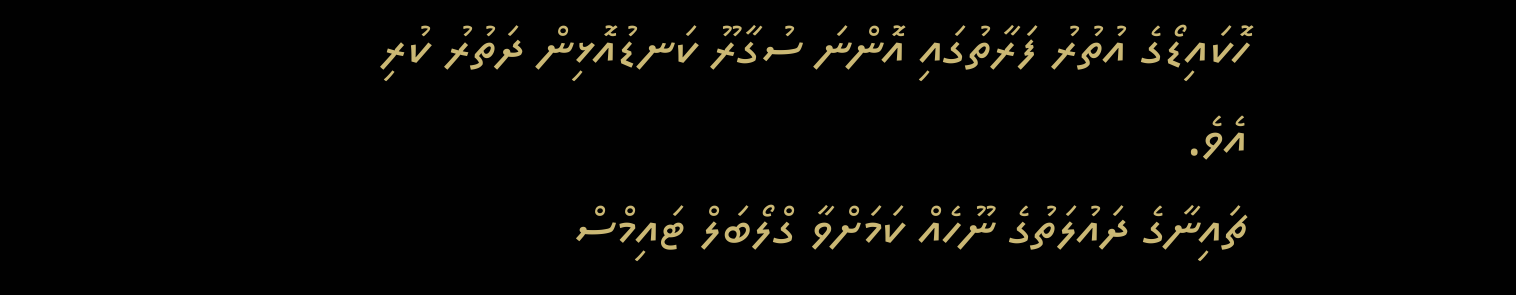ހޮކައިޑޯގެ އުތުރު ފަރާތުގައި އޮންނަ ސުގާރޫ ކަނޑުއޮޅިން ދަތުރު ކުރި އެވެ.
ޗައިނާގެ ދައުލަތުގެ ނޫހެއް ކަމަށްވާ ގްލޯބަލް ޓައިމްސް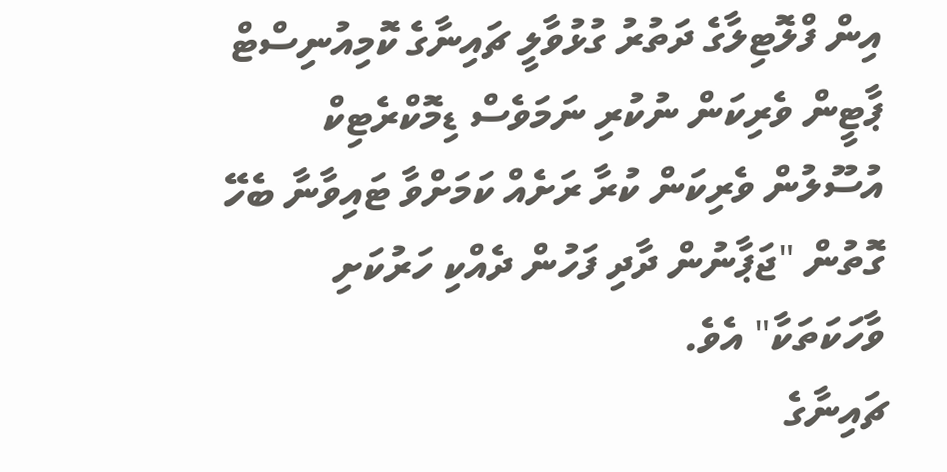އިން ފްލޮޓިލާގެ ދަތުރު ގުޅުވާލީ ޗައިނާގެ ކޮމިއުނިސްޓް ޕާޓީން ވެރިކަން ނުކުރި ނަމަވެސް ޑިމޮކްރެޓިކް އުސޫލުން ވެރިކަން ކުރާ ރަށެއް ކަމަށްވާ ޓައިވާނާ ބެހޭ ގޮތުން "ޖަޕާނުން ދާދި ފަހުން ދެއްކި ހަރުކަށި ވާހަކަތަކާ" އެވެ.
ޗައިނާގެ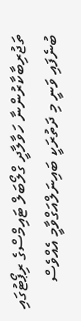ތަޖުރިބާކާރުންނާ ހަވާލާދީ ގްލޯބަލް ޓައިމްސްގެ ރިޕޯޓުގައި ބުނެފައި ވަނީ މި ދަތުރަކީ ބައިނަލްއަގްވާމީ އެއްވެސް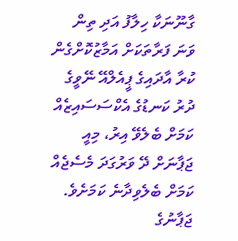ގާނޫނަކާ ހިލާފު އަދި ތިން ވަނަ ފަރާތަކަށް އަމާޒުކޮށްގެން ކުރާ އާދައިގެ ޕީއެލްއޭ ނޭވީގެ ދުރު ކަނޑުގެ އެކްސަސައިޒެއް ކަމަށް ބެލެވޭ އިރު، މިއީ ޖަޕާނަށް ދޭ ވަރުގަދަ މެސެޖެއް ކަމަށް ބެލެވިދާނެ ކަމަށެވެ.
ޖަޕާނުގެ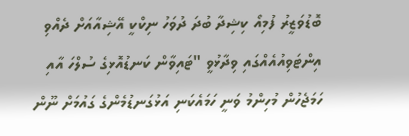ބޮޑުވަޒީރު ފުމިއޯ ކިޝިދާ ބުދަ ދުވަހު ނިކްކީ އޭޝިއާއަށް ދެއްވި އިންޓަވިއުއެއްގައި ވިދާޅުވީ "ޓައިވާން ކަނޑުއޮޅިގެ ސުލްހަ އާއި ހަމަޖެހުން މުހިންމު ވަނީ ހަމައެކަނި އަޅުގަނޑުމެންގެ ގައުމަށް ނޫން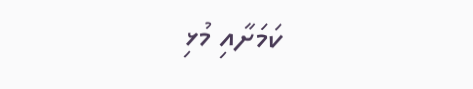ކަމަށާއި މުޅި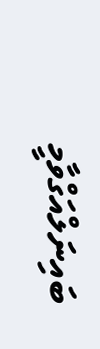ބައިނަލްއަގްވާމީ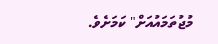މުޖުތަމައުއަށް" ކަމަށެވެ.